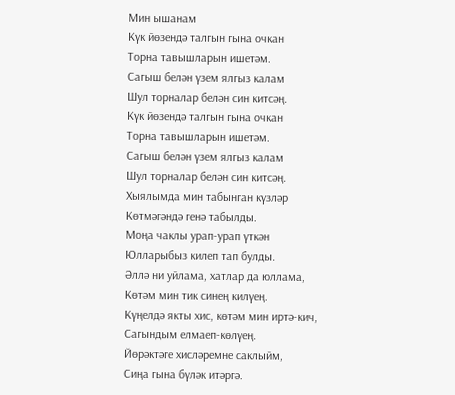Мин ышанам
Күк йөзендә талгын гына очкан
Торна тавышларын ишетәм.
Сагыш белән үзем ялгыз калам
Шул торналар белән син китсәң.
Күк йөзендә талгын гына очкан
Торна тавышларын ишетәм.
Сагыш белән үзем ялгыз калам
Шул торналар белән син китсәң.
Хыялымда мин табынган күзләр
Көтмәгәндә генә табылды.
Моңа чаклы урап-урап үткән
Юлларыбыз килеп тап булды.
Әллә ни уйлама, хатлар да юллама,
Көтәм мин тик синең килүең.
Күңелдә якты хис, көтәм мин иртә-кич,
Сагындым елмаеп-көлүең.
Йөрәктәге хисләремне саклыйм,
Сиңа гына бүләк итәргә.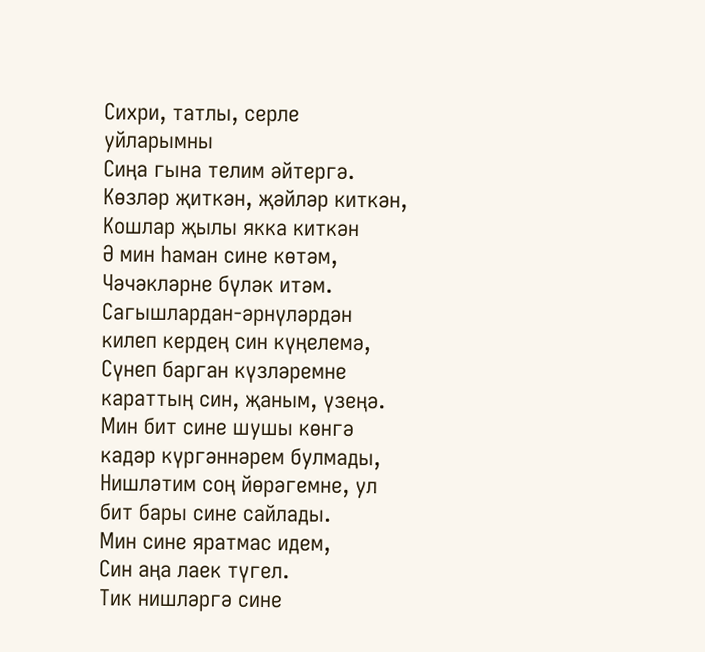Сихри, татлы, серле уйларымны
Сиңа гына телим әйтергә.
Көзләр җиткән, җәйләр киткән,
Кошлар җылы якка киткән
Ә мин һаман сине көтәм,
Чәчәкләрне бүләк итәм.
Сагышлардан-әрнүләрдән килеп кердең син күңелемә,
Сүнеп барган күзләремне караттың син, җаным, үзеңә.
Мин бит сине шушы көнгә кадәр күргәннәрем булмады,
Нишләтим соң йөрәгемне, ул бит бары сине сайлады.
Мин сине яратмас идем,
Син аңа лаек түгел.
Тик нишләргә сине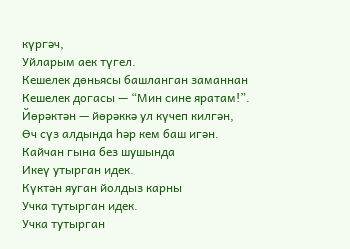күргәч,
Уйларым аек түгел.
Кешелек дөньясы башланган заманнан
Кешелек догасы — “Мин сине яратам!”.
Йөрәктән — йөрәккә ул күчеп килгән,
Өч сүз алдында һәр кем баш игән.
Кайчан гына без шушында
Икеү утырган идек.
Күктән яуган йолдыз карны
Учка тутырган идек.
Учка тутырган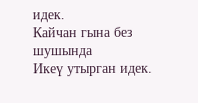идек.
Кайчан гына без шушында
Икеү утырган идек.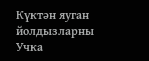Күктән яуган йолдызларны
Учка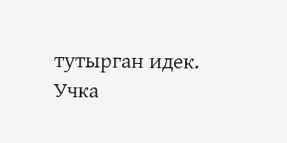тутырган идек.
Учка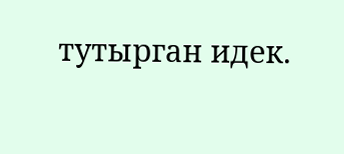тутырган идек.